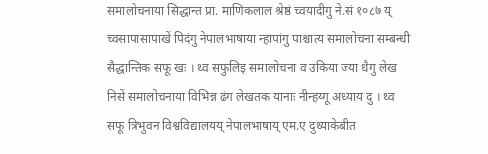समालोचनाया सिद्धान्त प्रा. माणिकलाल श्रेष्ठं च्वयादीगु ने.सं १०८७ य् च्वसापासापाखें पिदंगु नेपालभाषाया न्हापांगु पाश्चात्य समालोचना सम्बन्धी सैद्धान्तिक सफू खः । थ्व सफुलिइ समालोचना व उकिया ज्या धैगु लेख निसें समालोचनाया विभिन्न ढंग लेखतक यानाः नीन्हय्गू अध्याय दु । थ्व सफू त्रिभुवन विश्वविद्यालयय् नेपालभाषाय् एम.ए दुथ्याकेबीत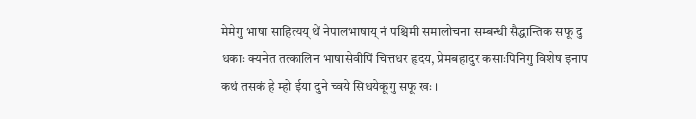मेमेगु भाषा साहित्यय् थें नेपालभाषाय् नं पश्चिमी समालोचना सम्बन्धी सैद्धान्तिक सफू दु धकाः क्यनेत तत्कालिन भाषासेवीपिं चित्तधर हृदय, प्रेमबहादुर कसाःपिनिगु विशेष इनाप कथं तसकं हे म्हो ईया दुने च्वये सिधयेकूगु सफू खः ।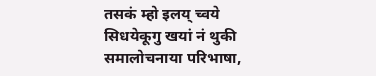तसकं म्हो इलय् च्वये सिधयेकूगु खयां नं थुकी समालोचनाया परिभाषा,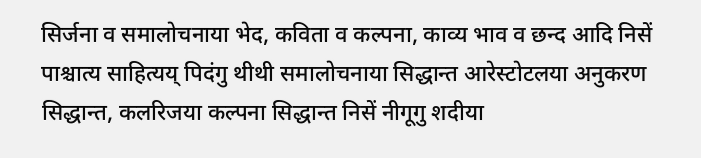सिर्जना व समालोचनाया भेद, कविता व कल्पना, काव्य भाव व छन्द आदि निसें पाश्चात्य साहित्यय् पिदंगु थीथी समालोचनाया सिद्धान्त आरेस्टोटलया अनुकरण सिद्धान्त, कलरिजया कल्पना सिद्धान्त निसें नीगूगु शदीया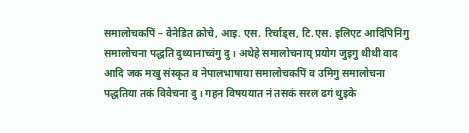समालोचकपिं – वेनेडित क्रोचे, आइ. एस. रिर्चाड्स, टि.एस. इलिएट आदिपिनिगु समालोचना पद्धति दुथ्यानाच्वंगु दु । अथेहे समालोचनाय् प्रयोग जुइगु थीथी वाद आदि जक मखु संस्कृत व नेपालभाषाया समालोचकपिं व उमिगु समालोचना पद्धतिया तकं विवेचना दु । गहन विषययात नं तसकं सरल ढगं थुइके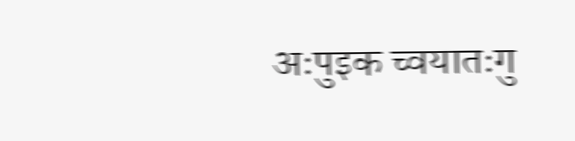अःपुइक च्वयातःगु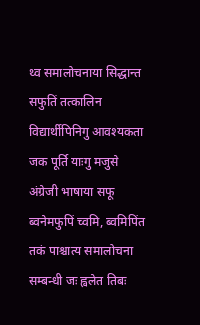थ्व समालोचनाया सिद्धान्त सफुतिं तत्कालिन विद्यार्थीपिनिगु आवश्यकता जक पूर्ति याःगु मजुसे अंग्रेजी भाषाया सफू ब्वनेमफुपिं च्वमि, ब्वमिपिंत तकं पाश्चात्य समालोचना सम्बन्धी जः ह्वलेत तिबः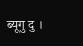ब्यूगु दु ।